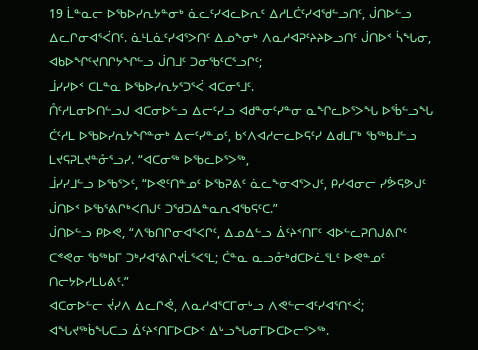19 ᒫᓐᓇᓕ ᐅᖃᐅᓯᕆᔭᓐᓂᒃ ᓈᓚᑦᓯᐊᓚᐅᕆᑦ ᐃᓱᒪᑖᑦᓯᐊᖁᓪᓗᑎᑦ, ᒎᑎᐅᓪᓗ ᐃᓚᒋᓂᐊᕐᐹᑎᑦ. ᓈᒻᒪᓈᑦᓯᐊᕐᐳᑎᑦ ᐃᓄᖕᓂᒃ ᐱᓇᓱᐊᕈᑦᔨᔨᐅᓗᑎᑦ ᒎᑎᐅᑉ ᓵᖓᓂ, ᐊᑲᐅᖏᑦᔪᑎᒋᔭᖏᓪᓗ ᒎᑎᒧᑦ ᑐᓂᖃᑦᑕᕐᓗᒋᑦ;
ᒨᓯᓯᐅᑉ ᑕᒪᓐᓇ ᐅᖃᐅᓯᕆᔭᕐᑐᕐᐹ ᐊᑕᓂᕐᒧᑦ.
ᑍᑦᓱᒪᓂᐅᑎᓪᓗᒍ ᐊᑕᓂᐅᓪᓗ ᐃᓕᑦᓯᓗ ᐊᑯᓐᓂᑦᓯᓐᓂ ᓇᖏᓚᐅᕐᐳᖓ ᐅᖄᓪᓗᖓ ᑖᑦᓱᒪ ᐅᖃᐅᓯᕆᔭᖏᓐᓂᒃ ᐃᓕᑦᓯᓐᓄᑦ, ᑲᑉᐱᐊᓱᓕᓚᐅᕋᑦᓯ ᐃᑯᒪᒥᒃ ᖃᖅᑲᒧᓪᓗ ᒪᔪᕋᕈᒪᔪᓐᓁᕐᓗᓯ. “ᐊᑕᓂᖅ ᐅᖃᓚᐅᕐᐳᖅ,
ᒨᓯᓯᒧᓪᓗ ᐅᖃᕐᐳᑦ, “ᐅᕙᑦᑎᓐᓄᑦ ᐅᖃᕈᕕᑦ ᓈᓚᖕᓂᐊᕐᐳᒍᑦ, ᑭᓯᐊᓂᓕ ᓯᕘᕋᕗᒍᑦ ᒎᑎᐅᑉ ᐅᖃᕐᕕᒋᒃᐸᑎᒍᑦ ᑐᖁᑐᐃᓐᓇᕆᐊᖃᕋᑦᑕ.”
ᒎᑎᐅᓪᓗ ᑭᐅᕙ, “ᐱᖃᑎᒋᓂᐊᕐᐸᒋᑦ, ᐃᓄᐃᓪᓗ ᐄᑦᔨᑉᑎᒥᑦ ᐊᐅᓪᓚᕈᑎᒍᕕᒋᑦ ᑕᕝᕙᓂ ᖃᖅᑲᒥ ᑐᒃᓯᐊᕐᕕᒋᔪᒫᕐᐸᕐᒪ; ᑖᓐᓇ ᓇᓗᓁᒃᑯᑕᐅᓛᕐᒪᑦ ᐅᕙᓐᓄᑦ ᑎᓕᔭᐅᓯᒪᒐᕕᑦ.”
ᐊᑕᓂᐅᓪᓕ ᔫᓯᐱ ᐃᓚᒋᕚ, ᐱᓇᓱᐊᕐᑕᒥᓂᒡᓗ ᐱᕙᓪᓕᐊᑦᓯᐊᕐᑎᑉᐹ; ᐊᖓᔪᖅᑳᖓᑕᓗ ᐄᑦᔨᑉᑎᒥᐅᑕᐅᑉ ᐃᒡᓗᖓᓂᒥᐅᑕᐅᓕᕐᐳᖅ.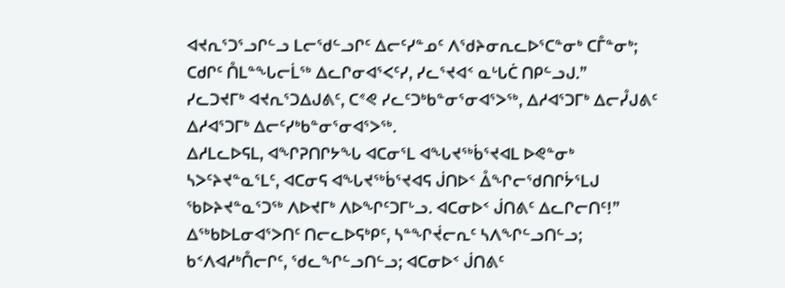ᐊᔪᕆᕐᑐᕐᓗᒋᓪᓗ ᒪᓕᖁᓪᓗᒋᑦ ᐃᓕᑦᓯᓐᓄᑦ ᐱᖁᔨᓂᕆᓚᐅᕐᑕᓐᓂᒃ ᑕᒤᓐᓂᒃ; ᑕᑯᒋᑦ ᑍᒪᓐᖓᓕᒫᖅ ᐃᓚᒋᓂᐊᕐᐸᑦᓯ, ᓯᓚᕐᔪᐊᑉ ᓇᒡᒐᑖ ᑎᑭᓪᓗᒍ.”
ᓯᓚᑐᔪᒥᒃ ᐊᔪᕆᕐᑐᐃᒍᕕᑦ, ᑕᕝᕙ ᓯᓚᑦᑐᒃᑲᓐᓂᕐᓂᐊᕐᐳᖅ, ᐃᓱᐊᕐᑐᒥᒃ ᐃᓕᓮᒍᕕᑦ ᐃᓱᐊᕐᑐᒥᒃ ᐃᓕᑦᓯᒃᑲᓐᓂᕐᓂᐊᕐᐳᖅ.
ᐃᓱᒪᓚᐅᕋᒪ, ᐊᖏᕈᑎᒋᔭᖓ ᐊᑕᓂᕐᒪ ᐊᖓᔪᖅᑳᕐᔪᐊᒪ ᐅᕙᓐᓂᒃ ᓴᐳᑦᔨᔪᓐᓇᕐᒪᑦ, ᐊᑕᓂᕋ ᐊᖓᔪᖅᑳᕐᔪᐊᕋ ᒎᑎᐅᑉ ᐂᖏᓕᖁᑎᒋᔮᕐᒪᒍ ᖃᐅᔨᔪᓐᓇᕐᑐᖅ ᐱᐅᔪᒥᒃ ᐱᐅᖏᑦᑐᒥᒡᓗ. ᐊᑕᓂᐅᑉ ᒎᑎᕕᑦ ᐃᓚᒋᓕᑎᑦ!”
ᐃᖅᑲᐅᒪᓂᐊᕐᐳᑎᑦ ᑎᓕᓚᐅᕋᒃᑭᑦ, ᓴᓐᖏᔫᓕᕆᑦ ᓴᐱᖏᓪᓗᑎᓪᓗ; ᑲᑉᐱᐊᓱᒃᑍᓕᒋᑦ, ᖁᓚᖏᓪᓗᑎᓪᓗ; ᐊᑕᓂᐅᑉ ᒎᑎᕕᑦ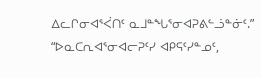ᐃᓚᒋᓂᐊᕐᐹᑎᑦ ᓇᒧᓐᖓᕐᓂᐊᕈᕕᓪᓘᓐᓃᑦ.”
“ᐅᓇᑕᕆᐊᕐᓂᐊᓕᕈᑦᓯ ᐊᑭᕋᑦᓯᓐᓄᑦ,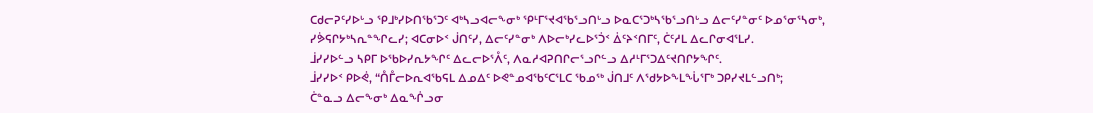ᑕᑯᓕᕈᑦᓯᐅᒡᓗ ᕿᒧᒃᓯᐅᑎᖃᕐᑐᑦ ᐊᒃᓴᓗᐊᓕᖕᓂᒃ ᕿᒻᒥᕐᔪᐊᖃᕐᓗᑎᒡᓗ ᐅᓇᑕᕐᑐᒃᓴᖃᕐᓗᑎᒡᓗ ᐃᓕᑦᓯᓐᓂᑦ ᐅᓄᕐᓂᕐᓴᓂᒃ, ᓯᕘᕋᒋᔭᒃᓴᕆᓐᖏᓚᓯ; ᐊᑕᓂᐅᑉ ᒎᑎᑦᓯ, ᐃᓕᑦᓯᓐᓂᒃ ᐱᐅᓕᒃᓯᓚᐅᕐᑑᑉ ᐄᑦᔨᑉᑎᒥᑦ, ᑖᑦᓱᒪ ᐃᓚᒋᓂᐊᕐᒪᓯ.
ᒨᓯᓯᐅᓪᓗ ᓴᑭᒥ ᐅᖃᐅᓯᕆᔭᖏᑦ ᐃᓚᓕᐅᕐᐰᑦ, ᐱᓇᓱᐊᕈᑎᒋᓕᕐᓗᒋᓪᓗ ᐃᓱᒻᒥᕐᑐᐃᑦᔪᑎᒋᔭᖏᑦ.
ᒨᓯᓯᐅᑉ ᑭᐅᕚ, “ᑍᒤᓕᐅᕆᐊᖃᕋᒪ ᐃᓄᐃᑦ ᐅᕙᓐᓄᐊᖃᑦᑕᕐᒪᑕ ᖃᓄᖅ ᒎᑎᒧᑦ ᐱᖁᔭᐅᖕᒪᖔᕐᒥᒃ ᑐᑭᓯᔪᒪᓪᓗᑎᒃ;
ᑖᓐᓇᓗ ᐃᓕᖕᓂᒃ ᐃᓇᖐᓗᓂ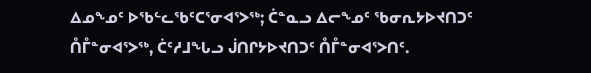ᐃᓄᖕᓄᑦ ᐅᖃᓪᓚᖃᑦᑕᕐᓂᐊᕐᐳᖅ; ᑖᓐᓇᓗ ᐃᓕᖕᓄᑦ ᖃᓂᕆᔭᐅᔪᑎᑐᑦ ᑍᒤᓐᓂᐊᕐᐳᖅ, ᑖᑦᓱᒧᖓᓗ ᒎᑎᒋᔭᐅᔪᑎᑐᑦ ᑍᒤᓐᓂᐊᕐᐳᑎᑦ.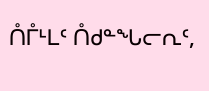ᑍᒤᒻᒪᑦ ᑍᑯᓐᖓᓕᕆᑦ,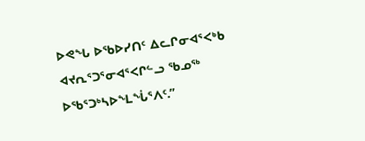ᐅᕙᖓ ᐅᖃᐅᓯᑎᑦ ᐃᓚᒋᓂᐊᕐᐸᒃᑲ ᐊᔪᕆᕐᑐᕐᓂᐊᕐᐸᒋᓪᓗ ᖃᓄᖅ ᐅᖃᕐᑐᒃᓴᐅᖕᒪᖔᕐᐱᑦ.”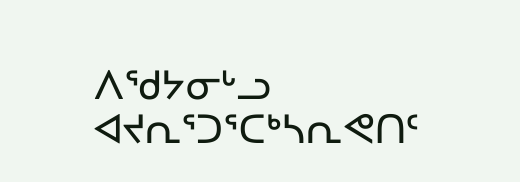ᐱᖁᔭᓂᒡᓗ ᐊᔪᕆᕐᑐᕐᑕᒃᓴᕆᕙᑎᑦ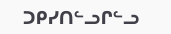ᑐᑭᓯᑎᓪᓗᒋᓪᓗ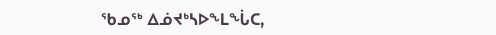ᖃᓄᖅ ᐃᓅᔪᒃᓴᐅᖕᒪᖔᑕ,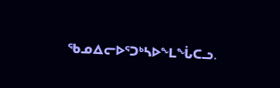ᖃᓄᐃᓕᐅᕐᑐᒃᓴᐅᖕᒪᖔᑕᓗ.